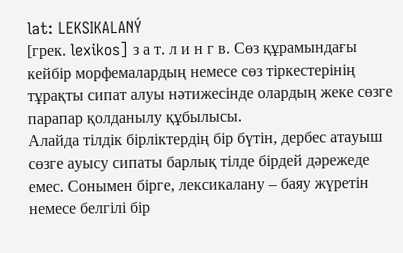lat: LEKSIKALANÝ
[грек. lexikos] з а т. л и н г в. Сөз құрамындағы кейбір морфемалардың немесе сөз тіркестерінің тұрақты сипат алуы нәтижесінде олардың жеке сөзге парапар қолданылу құбылысы.
Алайда тілдік бірліктердің бір бүтін, дербес атауыш сөзге ауысу сипаты барлық тілде бірдей дәрежеде емес. Сонымен бірге, лексикалану – баяу жүретін немесе белгілі бір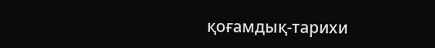қоғамдық-тарихи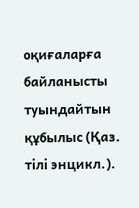оқиғаларға байланысты туындайтын құбылыс (Қаз. тілі энцикл.).